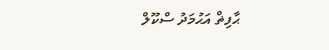ޙާފިޡް އަޙުމަދު ސްކޫލް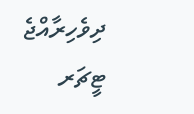ދިވެހިރާއްޖެ
ޓީޗަރ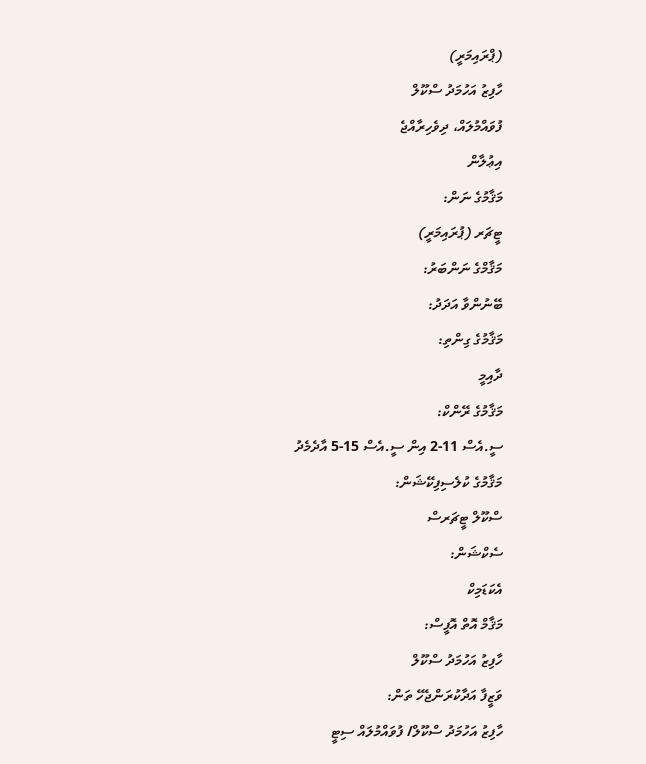(ޕްރައިމަރީ)
ހާފިޒު އަހުމަދު ސްކޫލް
ފުވައްމުލައް، ދިވެހިރާއްޖެ
އިޢުލާން
މަޤާމުގެ ނަން:
ޓީޗަރ (ޕުރައިމަރީ)
މަޤާމްގެ ނަންބަރު:
ބޭނުންވާ އަދަދު:
މަޤާމުގެ ގިންތި:
ދާއިމީ
މަޤާމުގެ ރޭންކް:
ސީ.އެސް 11-2 އިން ސީ.އެސް 15-5 އާދެމެދު
މަޤާމުގެ ކުލެސިފިކޭޝަން:
ސްކޫލް ޓީޗަރސް
ސެކްޝަން:
އެކަޑަމިކް
މަޤާމް އޮތް އޮފީސް:
ހާފިޒު އަހުމަދު ސްކޫލް
ވަޒީފާ އަދާކުރަންޖެހޭ ތަން:
ހާފިޒު އަހުމަދު ސްކޫލް/ ފުވައްމުލައް ސިޓީ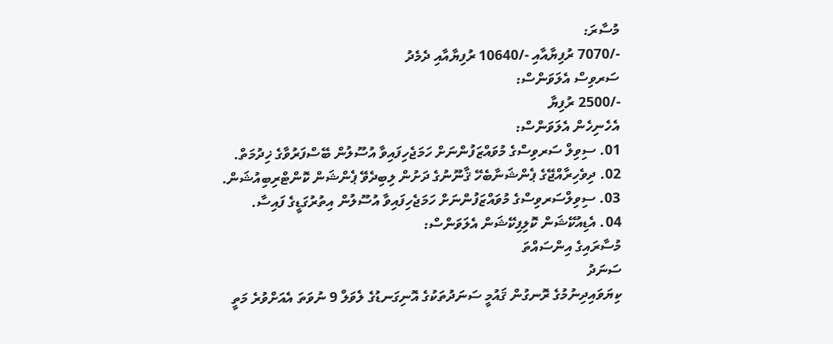މުސާރަ:
-/7070 ރުފިޔާއާއި -/10640 ރުފިޔާއާއި ދެމެދު
ސަރވިސް އެލަވަންސް:
-/2500 ރުފިޔާ
އެހެނިހެން އެލަވަންސް:
01. ސިވިލް ސަރވިސްގެ މުވައްޒަފުންނަށް ހަމަޖެހިފައިވާ އުސޫލުން ބޭސްފަރުވާގެ ޚިދުމަތް.
02. ދިވެހިރާއްޖޭގެ ޕެންޝަނާބެހޭ ޤާނޫނުގެ ދަށުން ލިބިދެވޭ ޕެންޝަން ކޮންޓްރިބިއުޝަން.
03. ސިވިލްސަރވިސްގެ މުވައްޒަފުންނަށް ހަމަޖެހިފައިވާ އުސޫލުން އިތުރުގަޑީގެ ފައިސާ.
04. އެޑިއުކޭޝަން ކޮލިފިކޭޝަން އެލަވަންސް:
މުސާރައިގެ އިންސައްތަ
ސަނަދު
ކިޔަވައިދިނުމުގެ ރޮނގުން ޤައުމީ ސަނަދުތަކުގެ އޮނިގަނޑުގެ ލެވަލް 9 ނުވަތަ އެއަށްވުރެ މަތީ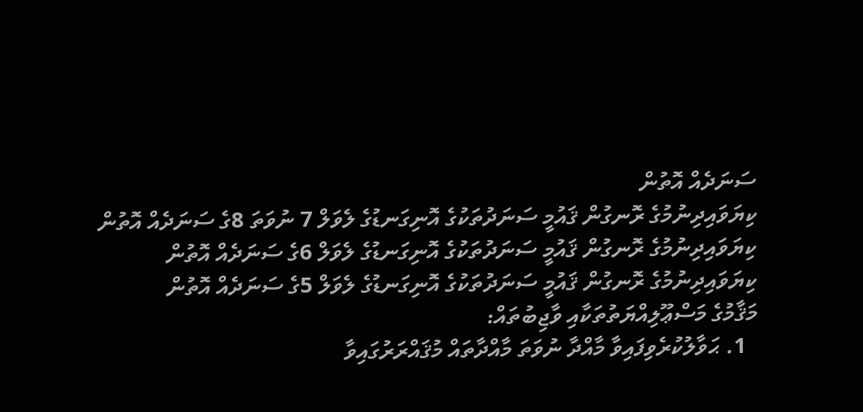ސަނަދެއް އޮތުން
ކިޔަވައިދިނުމުގެ ރޮނގުން ޤައުމީ ސަނަދުތަކުގެ އޮނިގަނޑުގެ ލެވަލް 7 ނުވަތަ 8ގެ ސަނަދެއް އޮތުން
ކިޔަވައިދިނުމުގެ ރޮނގުން ޤައުމީ ސަނަދުތަކުގެ އޮނިގަނޑުގެ ލެވަލް 6ގެ ސަނަދެއް އޮތުން
ކިޔަވައިދިނުމުގެ ރޮނގުން ޤައުމީ ސަނަދުތަކުގެ އޮނިގަނޑުގެ ލެވަލް 5ގެ ސަނަދެއް އޮތުން
މަޤާމުގެ މަސްޢޫލިއްޔަތުތަކާއި ވާޖިބުތައް:
  1. ޙަވާލުކުރެވިފައިވާ މާއްދާ ނުވަތަ މާއްދާތައް މުޤައްރަރުގައިވާ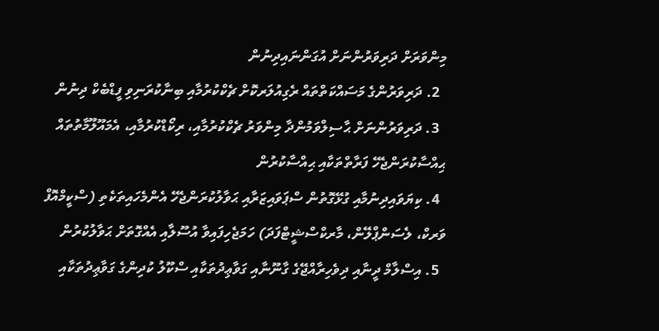މިންވަރަށް ދަރިވަރުންނަށް އުގަންނައިދިނުން
  2. ދަރިވަރުންގެ މަސައްކަތްތައް ރެގިއުލަރކޮށް ޗެކްކުރުމާއި ބިނާކުރަނިވި ފީޑްބެކް ދިނުން
  3. ދަރިވަރުންނަށް ޙާސިލްވަމުންދާ މިންވަރު ޗެކްކުރުމާއި، ރިކޯޑްކުރުމާއި، އެމައޫލޫމާތުތައް ޙިއްސާކުރަންޖެހޭ ފަރާތްތަކާއި ޙިއްސާކުރުން
  4. ކިޔަވައިދިނުމާއި ގުޅޭގޮތުން ސްޕަވައިޒަރާއި ޙަވާލުކުރަންޖެހޭ އެންމެހައިތަކެތި (ސްކީމްއޮފް ވަރކް، ލެސަންޕްލޭން، މާރކްސްޝީޓްފަދަ) ހަމަޖެހިފައިވާ އުސޫލާއި އެއްގޮތަށް ޙަވާލުކުރުން
  5. އިސްލާމް ދީނާއި ދިވެހިރާއްޖޭގެ ގާނޫނާއި ގަވާޢިދުތަކާއި ސްކޫލު ކުދިންގެ ގަވާޢިދުތަކާއި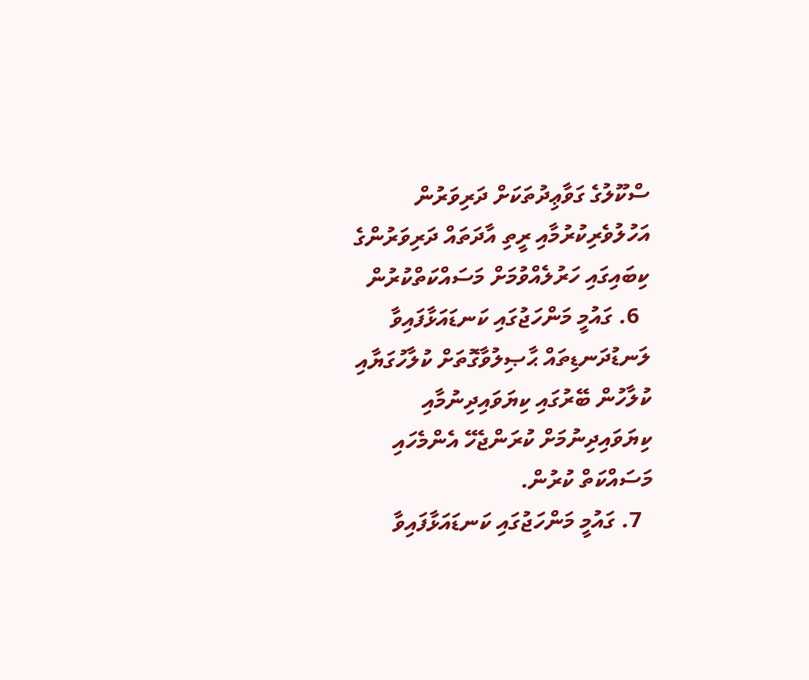ސްކޫލުގެ ގަވާޢިދުތަކަށް ދަރިވަރުން އަހުލުވެރިކުރުމާއި ރީތި އާދަތައް ދަރިވަރުންގެ ކިބައިގައި ހަރުލެއްވުމަށް މަސައްކަތްކުރުން
  6. ގައުމީ މަންހަޖުގައި ކަނޑައަޅާފައިވާ ލަނޑުދަނޑިތައް ޙާޞިލުވާގޮތަށް ކުލާހުގަޔާއި ކުލާހުން ބޭރުގައި ކިޔަވައިދިނުމާއި ކިޔަވައިދިނުމަށް ކުރަންޖެހޭ އެންމެހައި މަސައްކަތް ކުރުން.
  7. ގައުމީ މަންހަޖުގައި ކަނޑައަޅާފައިވާ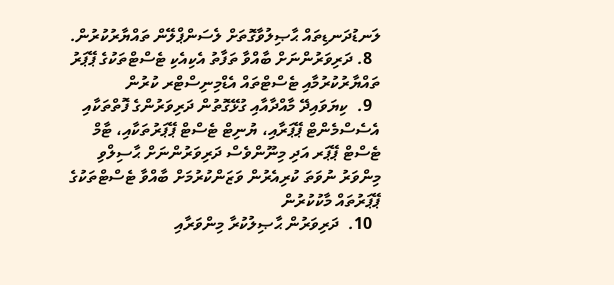ލަނޑުދަނޑިތައް ޙާޞިލުވާގޮތަށް ލެސަންޕްލޭން ތައްޔާރުކުރުން.
  8. ދަރިވަރުންނަށް ބާއްވާ ތަފާތު އެކިއެކި ޓެސްޓްތަކުގެ ޕޭޕަރު ތައްޔާރުކުރުމާއި ޓެސްޓްތައް އެޑްމިނިސްޓްރ ކުރުން
  9.  ކިޔަވައިދޭ މާއްދާއާއި ގުޅޭގޮތުން ދަރިވަރުންގެ ފޮތްތަކާއި އެސެސްމެންޓް ޕޭޕަރާއި، ޔުނިޓް ޓެސްޓް ޕޭޕަރުތަކާއި، ޓާމް ޓެސްޓް ޕޭޕަރ އަދި މިނޫންވެސް ދަރިވަރުންނަށް ޙާސިލްވި މިންވަރު ނުވަތަ ކުރިއެރުން ވަޒަންކުރުމަށް ބާއްވާ ޓެސްޓްތަކުގެ ޕޭޕަރުތައް މާކުކުރުން
  10.  ދަރިވަރުން ޙާޞިލުކުރާ މިންވަރާއި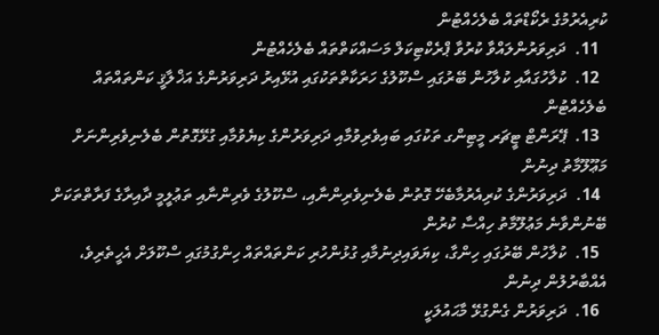ކުރިއެރުމުގެ ރެކޯޑްތައް ބެލެހެއްޓުން
  11.  ދަރިވަރުންލައްވާ ކުރުވާ ޕްރެކްޓިކަލް މަސައްކަތްތައް ބެލެހެއްޓުން
  12.  ކުލާހުގައާއި ކުލާހުން ބޭރުގައި ސްކޫލުގެ ހަރަކާތްތަކުގައި އުޅޭއިރު ދަރިވަރުންގެ އަޚްލާޤީ ކަންތައްތައް ބެލެހެއްޓުން
  13.  ޕޭރަންޓް ޓީޗަރ މީޓިންގ ތަކުގައި ބައިވެރިވުމާއި ދަރިވަރުންގެ ކިޔެވުމާއި ގުޅޭގޮތުން ބެލެނިވެރިންނަށް މަޢޫލޫމާތު ދިނުން
  14.  ދަރިވަރުންގެ ކުރިއެރުމާބެހޭ ގޮތުން ބެލެނިވެރިންނާއި، ސްކޫލުގެ ވެރިންނާއި ތަޢުލީމީ ދާއިރާގެ ފަރާތްތަކަށް ބޭނުންވާނެ މަޢުލޫމާތު ހިއްސާ ކުރުން
  15.  ކުލާހުން ބޭރުގައި ހިންގާ، ކިޔަވައިދިނުމާއި ގުޅުންހުރި ކަންތައްތައް ހިންގުމުގައި ސްކޫލަށް އެހީތެރިވެ، އެއްބާރުލުން ދިނުން
  16.  ދަރިވަރުން ގެންގުޅޭ މާޙައުލަކީ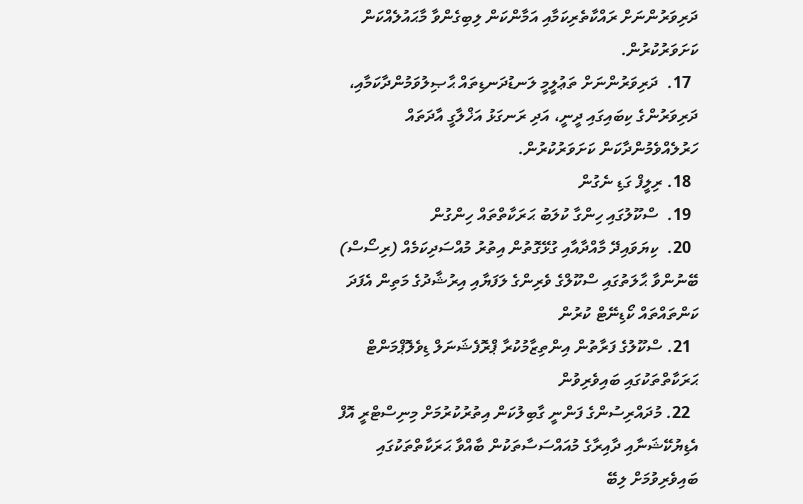ދަރިވަރުންނަށް ރައްކާތެރިކަމާއި އަމާންކަން ލިބިގެންވާ މާޙައުލެއްކަން ކަށަވަރުކުރުން.
  17.  ދަރިވަރުންނަށް ތަޢުލީމީ ލަނޑުދަނޑިތައް ޙާޞިލުވަމުންދާކަމާއި، ދަރިވަރުންގެ ކިބައިގައި ދީނީ، އަދި ރަނގަޅު އަޚްލާގީ އާދަތައް ހަރުލެއްވެމުންދާކަން ކަށަވަރުކުރުން.
  18. ރިލީފް ގަޑި ނެގުން
  19.  ސްކޫލުގައި ހިންގާ ކުލަބު ޙަރަކާތްތައް ހިންގުން
  20.  ކިޔަވައިދޭ މާއްދާއާއި ގުޅޭގޮތުން އިތުރު މުއްސަދިކަމެއް (ރިސޯސް) ބޭނުންވާ ޙާލަތުގައި ސްކޫލްގެ ވެރިންގެ ލަފަޔާއި އިރުޝާދުގެ މަތިން އެފަދަ ކަންތައްތައް ކޯޑިނޭޓް ކުރުން
  21. ސްކޫލުގެ ފަރާތުން އިންތިޒާމުކުރާ ޕްރޮފެޝަނަލް ޑިވެލޮޕްމަންޓް ޙަރަކާތްތަކުގައި ބައިވެރިވުން
  22. މުދައްރިސުންގެ ފަންނީ ގާބިލުކަން އިތުރުކުރުމަށް މިނިސްޓްރީ އޮފް އެޑިޔުކޭޝަނާއި ދާއިރާގެ މުއައްސަސާތަކުން ބާއްވާ ޙަރަކާތްތަކުގައި ބައިވެރިވުމަށް ލިބޭ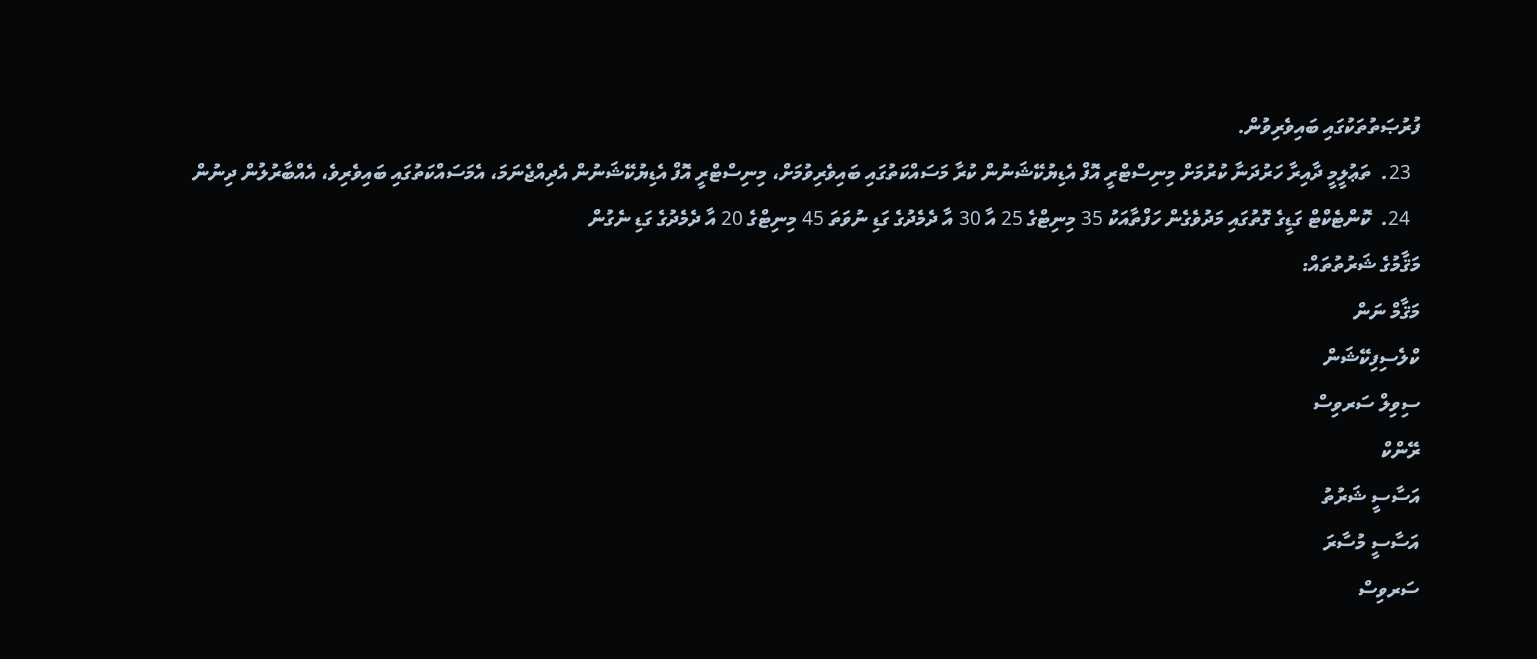ފުރުޞަތުތަކުގައި ބައިވެރިވުން.
  23.  ތަޢުލީމީ ދާއިރާ ހަރުދަނާ ކުރުމަށް މިނިސްޓްރީ އޮފް އެޑިޔުކޭޝަނުން ކުރާ މަސައްކަތުގައި ބައިވެރިވުމަށް، މިނިސްޓްރީ އޮފް އެޑިޔުކޭޝަނުން އެދިއްޖެނަމަ، އެމަސައްކަތުގައި ބައިވެރިވެ، އެއްބާރުލުން ދިނުން
  24.  ކޮންޓެކްޓް ގަޑީގެ ގޮތުގައި މަދުވެގެން ހަފްތާއަކު 35 މިނިޓްގެ 25 އާ 30 އާ ދެމެދުގެ ގަޑި ނުވަތަ 45 މިނިޓްގެ 20 އާ ދެމެދުގެ ގަޑި ނެގުން
މަޤާމުގެ ޝަރުތުތައް:
މަޤާމް ނަން
ކްލެސިފިކޭޝަން
ސިވިލް ސަރވިސް
ރޭންކް
އަސާސީ ޝަރުތު
އަސާސީ މުސާރަ
ސަރވިސް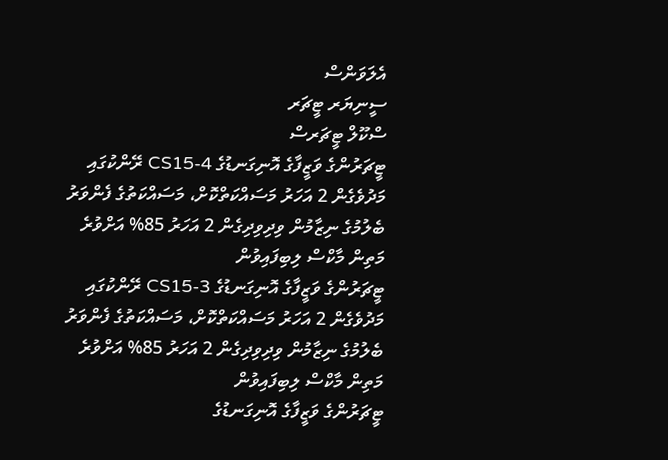އެލަވަންސް
ސީނިޔަރ ޓީޗަރ
ސްކޫލް ޓީޗަރސް
ޓީޗަރުންގެ ވަޒީފާގެ އޮނިގަނޑުގެ CS15-4 ރޭންކުގައި މަދުވެގެން 2 އަހަރު މަސައްކަތްކޮށް، މަސައްކަތުގެ ފެންވަރު ބެލުމުގެ ނިޒާމުން ވިދިވިދިގެން 2 އަހަރު 85% އަށްވުރެ މަތިން މާކްސް ލިބިފައިވުން
ޓީޗަރުންގެ ވަޒީފާގެ އޮނިގަނޑުގެ CS15-3 ރޭންކުގައި މަދުވެގެން 2 އަހަރު މަސައްކަތްކޮށް، މަސައްކަތުގެ ފެންވަރު ބެލުމުގެ ނިޒާމުން ވިދިވިދިގެން 2 އަހަރު 85% އަށްވުރެ މަތިން މާކްސް ލިބިފައިވުން
ޓީޗަރުންގެ ވަޒީފާގެ އޮނިގަނޑުގެ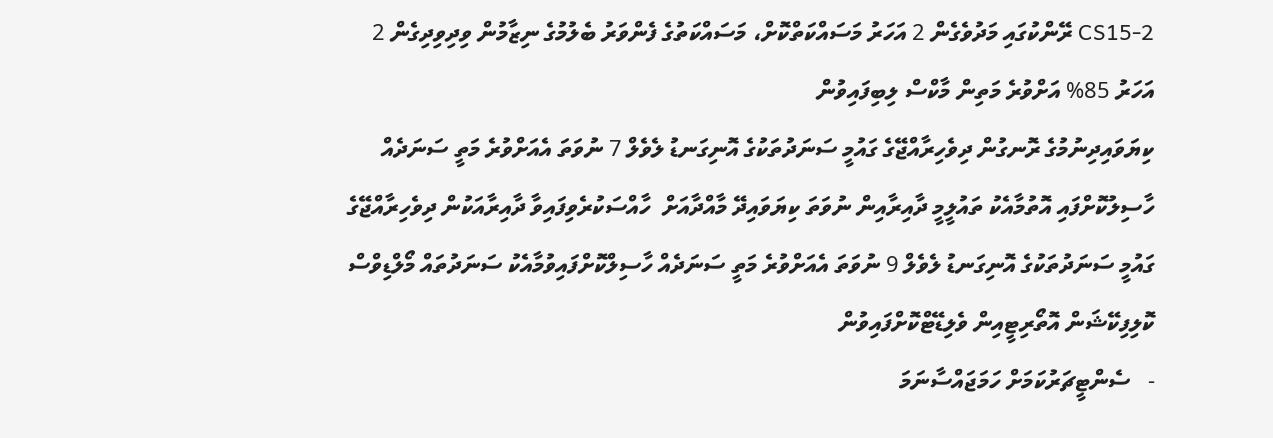CS15-2 ރޭންކުގައި މަދުވެގެން 2 އަހަރު މަސައްކަތްކޮށް، މަސައްކަތުގެ ފެންވަރު ބެލުމުގެ ނިޒާމުން ވިދިވިދިގެން 2 އަހަރު 85% އަށްވުރެ މަތިން މާކްސް ލިބިފައިވުން
ކިޔަވައިދިނުމުގެ ރޮނގުން ދިވެހިރާއްޖޭގެ ގައުމީ ސަނަދުތަކުގެ އޮނިގަނޑު ލެވެލް 7 ނުވަތަ އެއަށްވުރެ މަތީ ސަނަދެއް ހާސިލުކޮށްފައި އޮތުމާއެކު ތައުލީމީ ދާއިރާއިން ނުވަތަ ކިޔަވައިދޭ މާއްދާއަށް  ހާއްސަކުރެވިފައިވާ ދާއިރާއަކުން ދިވެހިރާއްޖޭގެ ގައުމީ ސަނަދުތަކުގެ އޮނިގަނޑު ލެވެލް 9 ނުވަތަ އެއަށްވުރެ މަތީ ސަނަދެއް ހާސިލްކޮށްފައިވުމާއެކު ސަނަދުތައް މޯލްޑިވްސް ކޮލިފިކޭޝަން އޮތޯރިޓީއިން ވެލިޑޭޓްކޮށްފައިވުން
-   ސެންޓީޗަރުކަމަށް ހަމަޖައްސާނަމަ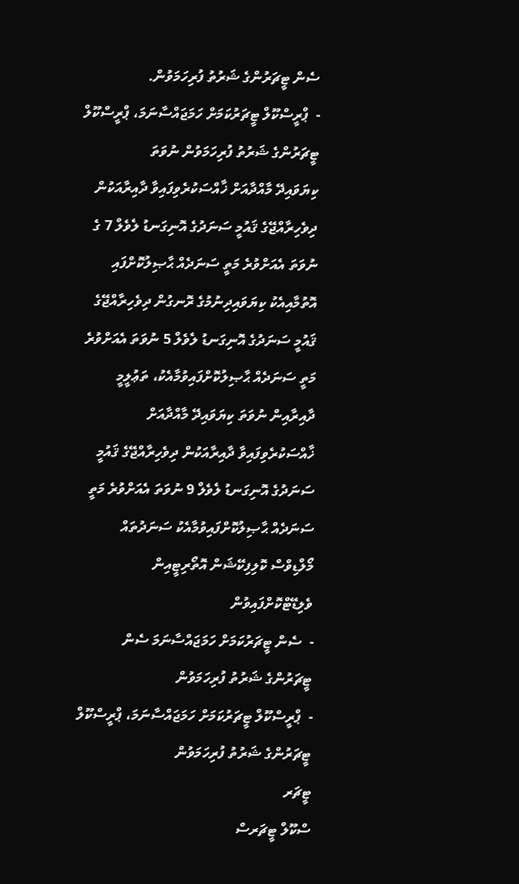ސެން ޓީޗަރުންގެ ޝަރުތު ފުރިހަމަވުން.
-  ޕްރީސްކޫލް ޓީޗަރުކަމަށް ހަމަޖައްސާނަމަ، ޕްރީސްކޫލް ޓީޗަރުންގެ ޝަރުތު ފުރިހަމަވުން ނުވަތަ
ކިޔަވައިދޭ މާއްދާއަށް ޚާއްސަކުރެވިފައިވާ ދާއިރާއަކުން ދިވެހިރާއްޖޭގެ ޤައުމީ ސަނަދުގެ އޮނިގަނޑު ލެވެލް 7 ގެ ނުވަތަ އެއަށްވުރެ މަތީ ސަނަދެއް ޙާޞިލުކޮށްފައި އޮތުމާއިއެކު ކިޔަވައިދިނުމުގެ ރޮނގުން ދިވެހިރާއްޖޭގެ ޤައުމީ ސަނަދުގެ އޮނިގަނޑު ލެވެލް 5 ނުވަތަ އެއަށްވުރެ މަތީ ސަނަދެއް ޙާޞިލުކޮށްފައިވުމާއެކު، ތަޢުލީމީ ދާއިރާއިން ނުވަތަ ކިޔަވައިދޭ މާއްދާއަށް ޚާއްސަކުރެވިފައިވާ ދާއިރާއަކުން ދިވެހިރާއްޖޭގެ ޤައުމީ ސަނަދުގެ އޮނިގަނޑު ލެވެލް 9 ނުވަތަ އެއަށްވުރެ މަތީ ސަނަދެއް ޙާޞިލުކޮށްފައިވުމާއެކު ސަނަދުތައް މޯލްޑިވްސް ކޮލިފިކޭޝަން އޮތޯރިޓީއިން ވެލިޑޭޓްކޮށްފައިވުން
-  ސެން ޓީޗަރުކަމަށް ހަމަޖައްސާނަމަ ސެން ޓީޗަރުންގެ ޝަރުތު ފުރިހަމަވުން
-  ޕްރީސްކޫލް ޓީޗަރުކަމަށް ހަމަޖައްސާނަމަ، ޕްރީސްކޫލް ޓީޗަރުންގެ ޝަރުތު ފުރިހަމަވުން
ޓީޗަރ
ސްކޫލް ޓީޗަރސް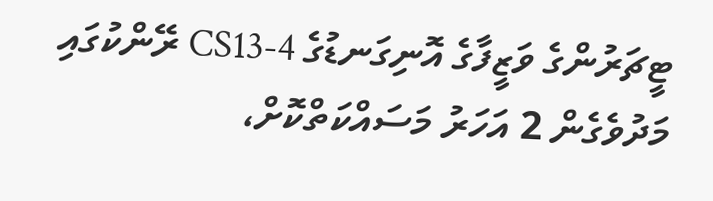ޓީޗަރުންގެ ވަޒީފާގެ އޮނިގަނޑުގެ CS13-4 ރޭންކުގައި މަދުވެގެން 2 އަހަރު މަސައްކަތްކޮށް،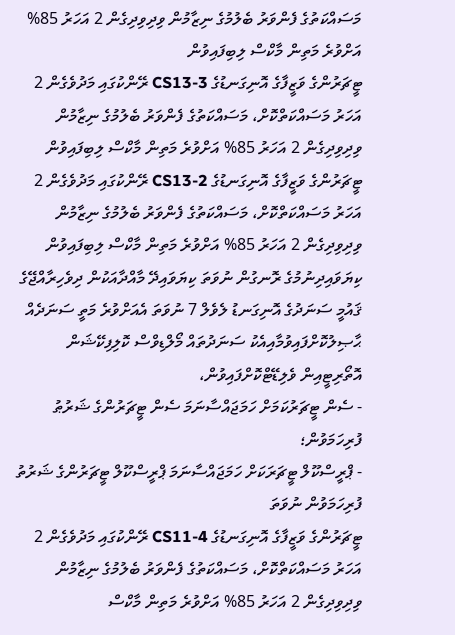މަސައްކަތުގެ ފެންވަރު ބެލުމުގެ ނިޒާމުން ވިދިވިދިގެން 2 އަހަރު 85% އަށްވުރެ މަތިން މާކްސް ލިބިފައިވުން
ޓީޗަރުންގެ ވަޒީފާގެ އޮނިގަނޑުގެ CS13-3 ރޭންކުގައި މަދުވެގެން 2 އަހަރު މަސައްކަތްކޮށް، މަސައްކަތުގެ ފެންވަރު ބެލުމުގެ ނިޒާމުން ވިދިވިދިގެން 2 އަހަރު 85% އަށްވުރެ މަތިން މާކްސް ލިބިފައިވުން
ޓީޗަރުންގެ ވަޒީފާގެ އޮނިގަނޑުގެ CS13-2 ރޭންކުގައި މަދުވެގެން 2 އަހަރު މަސައްކަތްކޮށް، މަސައްކަތުގެ ފެންވަރު ބެލުމުގެ ނިޒާމުން ވިދިވިދިގެން 2 އަހަރު 85% އަށްވުރެ މަތިން މާކްސް ލިބިފައިވުން
ކިޔަވައިދިނުމުގެ ރޮނގުން ނުވަތަ ކިޔަވައިދޭ މާއްދާއަކުން ދިވެހިރާއްޖޭގެ ޤައުމީ ސަނަދުގެ އޮނިގަނޑު ލެވެލް 7 ނުވަތަ އެއަށްވުރެ މަތީ ސަނަދެއް ޙާޞިލުކޮށްފައިވުމާއިއެކު ސަނަދުތައް މޯލްޑިވްސް ކޮލިފިކޭޝަން އޮތޯރިޓީއިން ވެލިޑޭޓްކޮށްފައިވުން،
- ސެން ޓީޗަރުކަމަށް ހަމަޖައްސާނަމަ ސެން ޓީޗަރުންގެ ޝަރުޠު ފުރިހަމަވުން؛
- ޕްރީސްކޫލް ޓީޗަރަކަށް ހަމަޖައްސާނަމަ ޕްރީސްކޫލް ޓީޗަރުންގެ ޝަރުތު ފުރިހަމަވުން ނުވަތަ
ޓީޗަރުންގެ ވަޒީފާގެ އޮނިގަނޑުގެ CS11-4 ރޭންކުގައި މަދުވެގެން 2 އަހަރު މަސައްކަތްކޮށް، މަސައްކަތުގެ ފެންވަރު ބެލުމުގެ ނިޒާމުން ވިދިވިދިގެން 2 އަހަރު 85% އަށްވުރެ މަތިން މާކްސް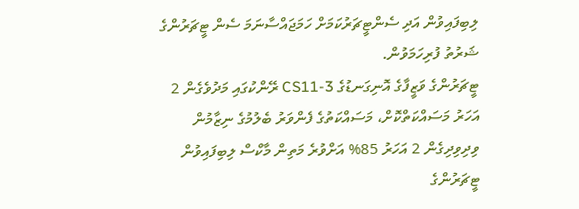ލިބިފައިވުން އަދި ސެންޓީޗަރުކަމަށް ހަމަޖައްސާނަމަ ސެން ޓީޗަރުންގެ ޝަރުތު ފުރިހަމަވުން.
ޓީޗަރުންގެ ވަޒީފާގެ އޮނިގަނޑުގެ CS11-3 ރޭންކުގައި މަދުވެގެން 2 އަހަރު މަސައްކަތްކޮށް، މަސައްކަތުގެ ފެންވަރު ބެލުމުގެ ނިޒާމުން ވިދިވިދިގެން 2 އަހަރު 85% އަށްވުރެ މަތިން މާކްސް ލިބިފައިވުން
ޓީޗަރުންގެ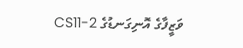ވަޒީފާގެ އޮނިގަނޑުގެ CS11-2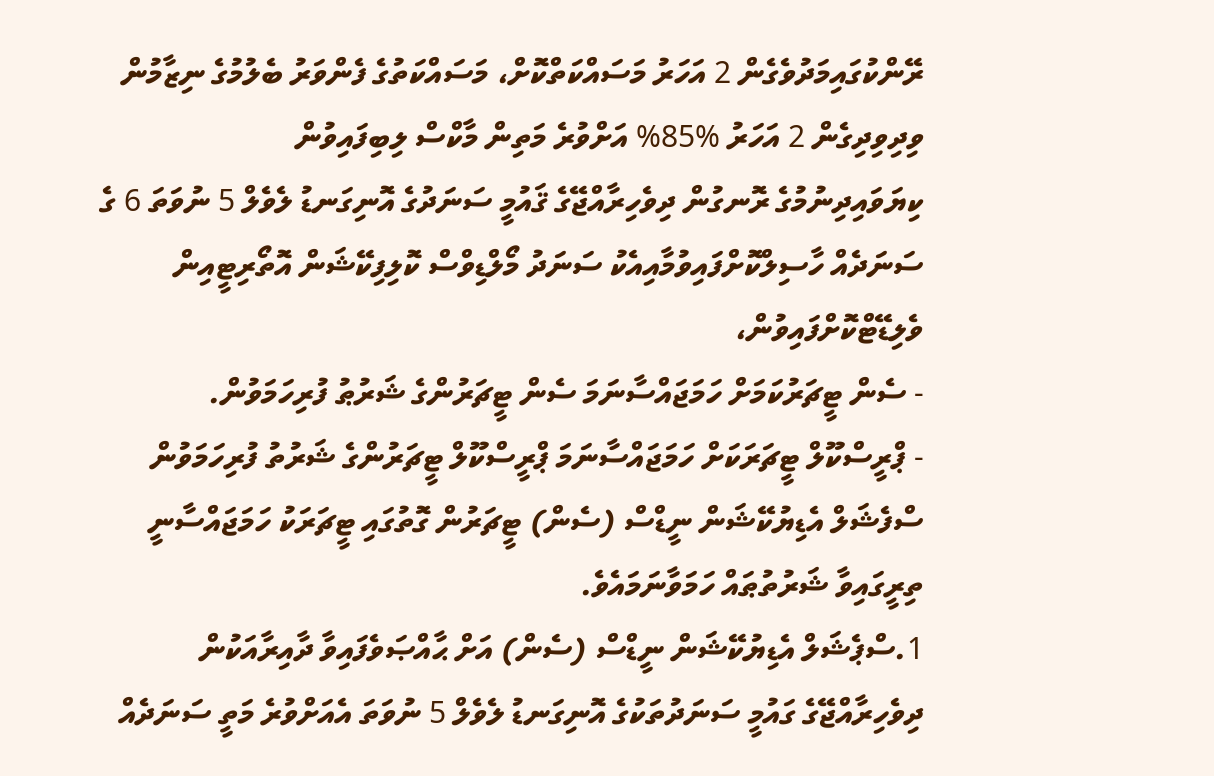ރޭންކުގައިމަދުވެގެން 2 އަހަރު މަސައްކަތްކޮށް، މަސައްކަތުގެ ފެންވަރު ބެލުމުގެ ނިޒާމުން ވިދިވިދިގެން 2 އަހަރު %85% އަށްވުރެ މަތިން މާކްސް ލިބިފައިވުން
ކިޔަވައިދިނުމުގެ ރޮނގުން ދިވެހިރާއްޖޭގެ ޤައުމީ ސަނަދުގެ އޮނިގަނޑު ލެވެލް 5 ނުވަތަ 6 ގެ ސަނަދެއް ހާސިލްކޮށްފައިވުމާއިއެކު ސަނަދު މޯލްޑިވްސް ކޮލިފިކޭޝަން އޮތޯރިޓީއިން ވެލިޑޭޓްކޮށްފައިވުން،
- ސެން ޓީޗަރުކަމަށް ހަމަޖައްސާނަމަ ސެން ޓީޗަރުންގެ ޝަރުޠު ފުރިހަމަވުން.
- ޕްރީސްކޫލް ޓީޗަރަކަށް ހަމަޖައްސާނަމަ ޕްރީސްކޫލް ޓީޗަރުންގެ ޝަރުތު ފުރިހަމަވުން
ސްފެޝަލް އެޑިޔުކޭޝަން ނީޑްސް (ސެން) ޓީޗަރުން ގޮތުގައި ޓީޗަރަކު ހަމަޖައްސާނީ ތިރީގައިވާ ޝަރުތުޠައް ހަމަވާނަމައެވެ.
1.ސްޕެޝަލް އެޑިޔުކޭޝަން ނީޑްސް (ސެން) އަށް ޙާއްޞަވެފައިވާ ދާއިރާއަކުން ދިވެހިރާއްޖޭގެ ގައުމީ ސަނަދުތަކުގެ އޮނިގަނޑު ލެވެލް 5 ނުވަތަ އެއަށްވުރެ މަތީ ސަނަދެއް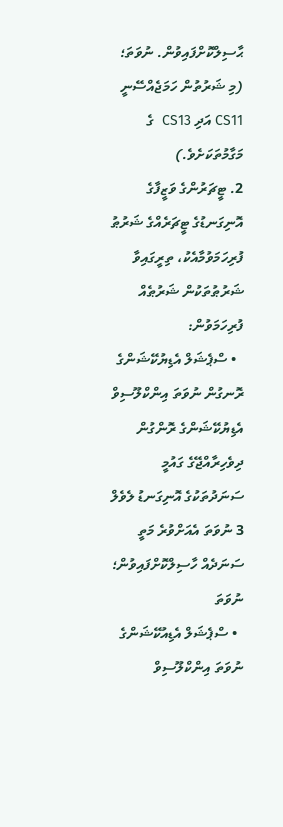ޙާސިލްކޮށްފައިވުން. ނުވަތަ؛ (މި ޝަރުތުން ހަމަޖެއްސޭނީ CS11 އަދި CS13  ގެ މަގާމުތަކަށެވެ.)
2. ޓީޗަރުންގެ ވަޒީފާގެ އޮނިގަނޑުގެ ޓީޗަރެއްގެ ޝަރުޠު ފުރިހަމަވުމާއެކު، ތިރީގައިވާ ޝަރުޠުތަކުން ޝަރުޠެއް ފުރިހަމަވުން:
  • ސްޕެޝަލް އެޑިޔުކޭޝަންގެ ރޮނގުން ނުވަތަ އިންކްލޫސިވް އެޑިޔުކޭޝަންގެ ރޮންގުން ދިވެހިރާއްޖޭގެ ގައުމީ ސަނަދުތަކުގެ އޮނިގަނޑު ލެވެލް 3 ނުވަތަ އެއަށްވުރެ މަތީ ސަނަދެއް ހާސިލްކޮށްފައިވުން؛ ނުވަތަ
  • ސްޕެޝަލް އެޑިއުކޭޝަންގެ ނުވަތަ އިންކްލޫސިވް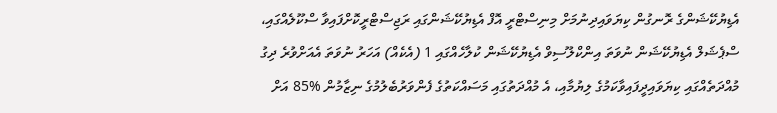އެޑިޔުކޭޝަންގެ ރޮނގުން ކިޔަވައިދިނުމަށް މިނިސްޓްރީ އޮފް އެޑިޔުކޭޝަންގައި ރަޖިސްޓްރީކޮށްފައިވާ ސްކޫލެއްގައި، ސްޕެޝަލް އެޑިޔުކޭޝަން ނުވަތަ އިންކްލޫސިވް އެޑިޔުކޭޝަން ކުލާހެއްގައި 1 (އެކެއް) އަހަރު ނުވަތަ އެއަށްވުރެ ދިގު މުއްދަތެއްގައި ކިޔަވައިދީފައިވާކަމުގެ ލިޔުމާއި، އެ މުއްދަތުގައި މަސައްކަތުގެ ފެންވަރުބެލުމުގެ ނިޒާމުން %85 އަށް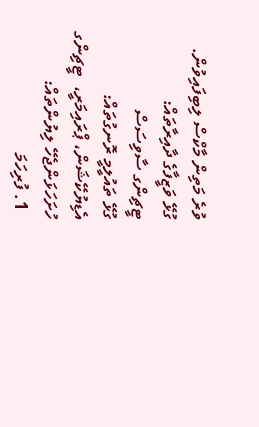ވުރެ މަތިން މާކްސް ލިބިފައިވުން.
ގުޅޭ ވަޒީފާގެ ދާއިރާތައް:
ޓީޗިންގ ސާވިސަސް
ގުޅޭ ތައުލީމީ ރޮނގުތައް:
އެޑިޔުކޭޝަން، ޕްރައިމަރީ،  ޓީޗިންގ
ހުށަހަޅަންޖެހޭ ލިޔުންތައް:
  1. ފުރިހަމަ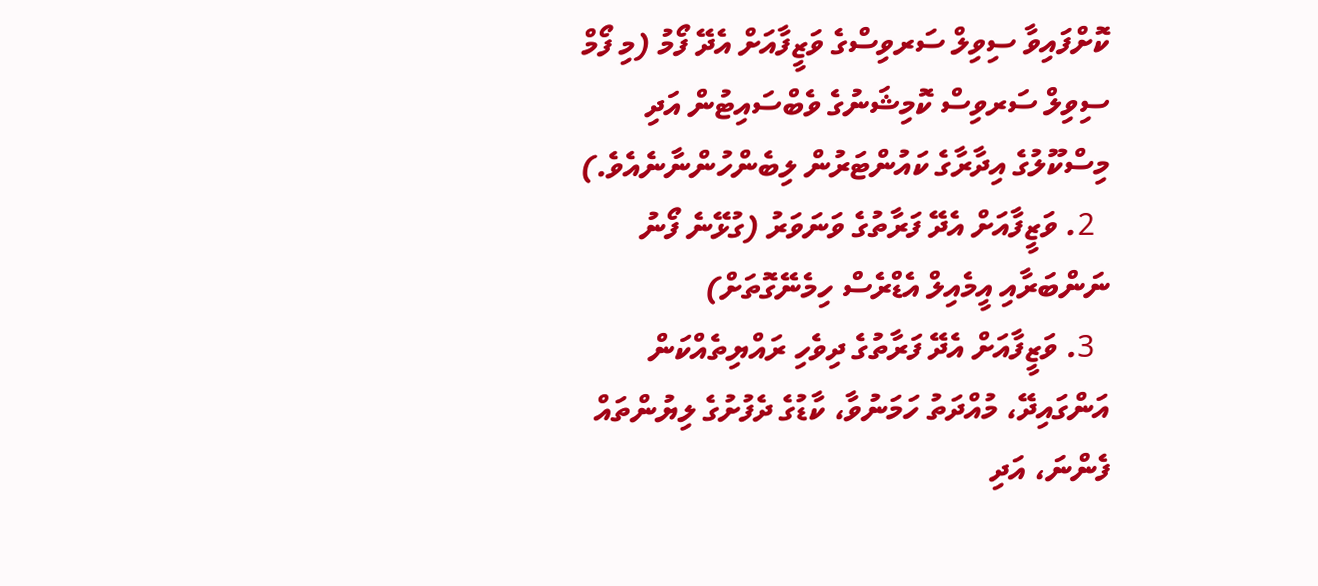ކޮށްފައިވާ ސިވިލް ސަރވިސްގެ ވަޒީފާއަށް އެދޭ ފޯމު (މި ފޯމް ސިވިލް ސަރވިސް ކޮމިޝަނުގެ ވެބްސައިޓުން އަދި މިސްކޫލުގެ އިދާރާގެ ކައުންޓަރުން ލިބެންހުންނާނެއެވެ.)
  2. ވަޒީފާއަށް އެދޭ ފަރާތުގެ ވަނަވަރު (ގުޅޭނެ ފޯނު ނަންބަރާއި އީމެއިލް އެޑްރެސް ހިމެނޭގޮތަށް)
  3. ވަޒީފާއަށް އެދޭ ފަރާތުގެ ދިވެހި ރައްޔިތެއްކަން އަންގައިދޭ، މުއްދަތު ހަމަނުވާ، ކާޑުގެ ދެފުށުގެ ލިޔުންތައް ފެންނަ، އަދި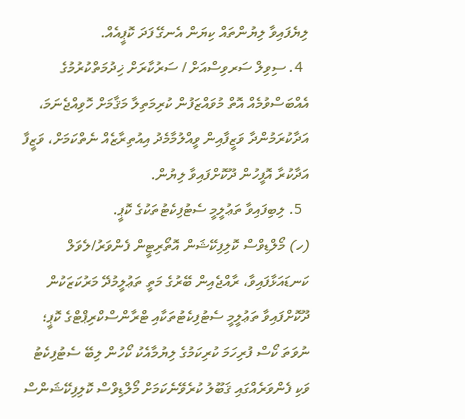ލިޔެފައިވާ ލިޔުންތައް ކިޔަން އެނގޭ ފަދަ ކޮޕީއެއް.
  4. ސިވިލް ސަރވިސްއަށް / ސަރުކާރަށް ޚިދުމަތްކުރުމުގެ އެއްބަސްވުމެއް އޮތް މުވައްޒަފުން ކުރިމަތިލާ މަޤާމަށް ހޮވިއްޖެނަމަ، އަދާކުރަމުންދާ ވަޒީފާއިން ވީއްލުމާމެދު އިއުތިރާޒެއް ނެތްކަމަށް، ވަޒީފާ އަދާކުރާ އޮފީހުން ދޫކޮށްފައިވާ ލިޔުން.
  5. ލިބިފައިވާ ތަޢުލީމީ ސެޓުފިކެޓުތަކުގެ ކޮޕީ.
(ހ) މޯލްޑިވްސް ކޮލިފިކޭޝަން އޮތޯރިޓީން ފެންވަރު/ލެވަލް ކަނޑައަޅާފައިވާ، ރާއްޖެއިން ބޭރުގެ މަތީ ތަޢުލީމުދޭ މަރުކަޒަކުން ދޫކޮށްފައިވާ ތަޢުލީމީ ސެޓުފިކެޓުތަކާއި ޓްރާންސްކްރިޕްޓްގެ ކޮޕީ؛  ނުވަތަ ކޯސް ފުރިހަމަ ކުރިކަމުގެ ލިޔުމާއެކު ކޯހުން ލިބޭ ސެޓުފިކެޓު ވަކި ފެންވަރެއްގައި ޤަބޫލު ކުރެވޭނެކަމަށް މޯލްޑިވްސް ކޮލިފިކޭޝަންސް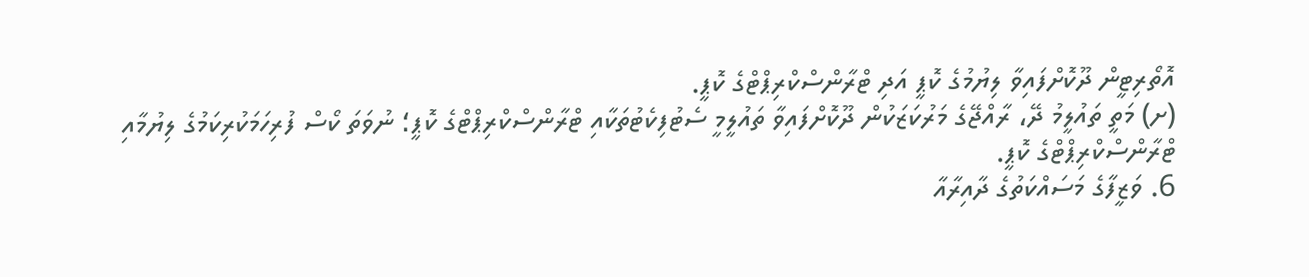އޮތޯރިޓީން ދޫކޮށްފައިވާ ލިޔުމުގެ ކޮޕީ އަދި ޓްރާންސްކްރިޕްޓްގެ ކޮޕީ.
(ށ) މަތީ ތައުލީމު ދޭ، ރާއްޖޭގެ މަރުކަޒަކުން ދޫކޮށްފައިވާ ތައުލީމީ ސެޓުފިކެޓުތަކާއި ޓްރާންސްކްރިޕްޓްގެ ކޮޕީ؛ ނުވަތަ ކޯސް ފުރިހަމަކުރިކަމުގެ ލިޔުމާއި ޓްރާންސްކްރިޕްޓްގެ ކޮޕީ.
6. ވަޒީފާގެ މަސައްކަތުގެ ދާއިރާއާ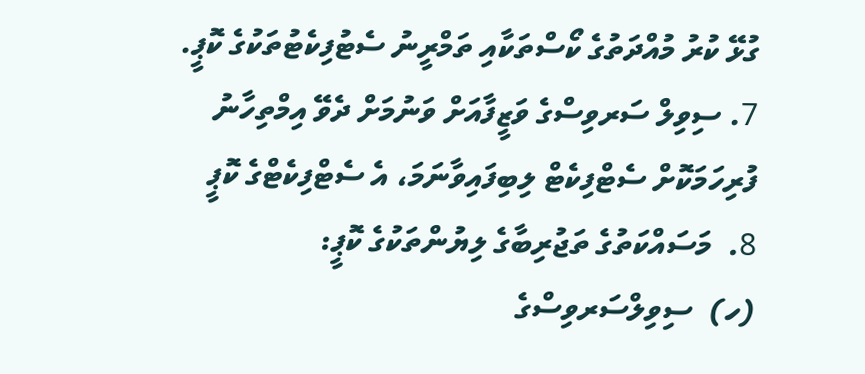ގުޅޭ ކުރު މުއްދަތުގެ ކޯސްތަކާއި ތަމްރީނު ސެޓުފިކެޓުތަކުގެ ކޮޕީ.
7. ސިވިލް ސަރވިސްގެ ވަޒީފާއަށް ވަނުމަށް ދެވޭ އިމްތިހާނު ފުރިހަމަކޮށް ސެޓްފިކެޓް ލިބިފައިވާނަމަ، އެ ސެޓްފިކެޓްގެ ކޮޕީ
8.  މަސައްކަތުގެ ތަޖުރިބާގެ ލިޔުންތަކުގެ ކޮޕީ:
(ހ)  ސިވިލްސަރވިސްގެ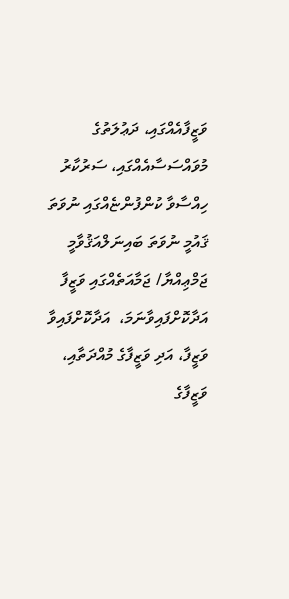ވަޒީފާއެއްގައި، ދަޢުލަތުގެ މުވައްސަސާއެއްގައި، ސަރުކާރު ހިއްސާވާ ކުންފުންޏެއްގައި ނުވަތަ ޤައުމީ ނުވަތަ ބައިނަލްއަޤުވާމީ ޖަމްޢިއްޔާ/ ޖަމާއަތެއްގައި ވަޒީފާ އަދާކޮށްފައިވާނަމަ،  އަދާކޮށްފައިވާ ވަޒީފާ، އަދި ވަޒީފާގެ މުއްދަތާއި، ވަޒީފާގެ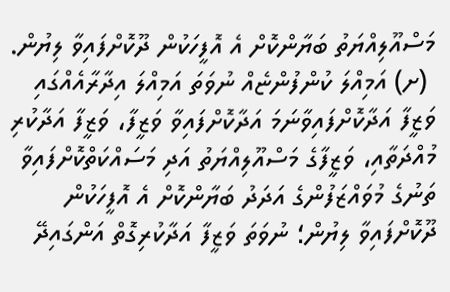މަސްއޫލިއްޔަތު ބަޔާންކޮށް އެ އޮފީހަކުން ދޫކޮށްފައިވާ ލިޔުން.
 (ށ) އަމިއްލަ ކުންފުންޏެއް ނުވަތަ އަމިއްލަ އިދާރާއެއްގައި ވަޒީފާ އަދާކޮށްފައިވާނަމަ އަދާކޮށްފައިވާ ވަޒީފާ، ވަޒީފާ އަދާކުރި މުއްދަތާއި، ވަޒީފާގެ މަސްއޫލިއްޔަތު އަދި މަސައްކަތްކޮށްފައިވާ ތަނުގެ މުވައްޒަފުންގެ އަދަދު ބަޔާންކޮށް އެ އޮފީހަކުން ދޫކޮށްފައިވާ ލިޔުން؛ ނުވަތަ ވަޒީފާ އަދާކުރިގޮތް އަންގައިދޭ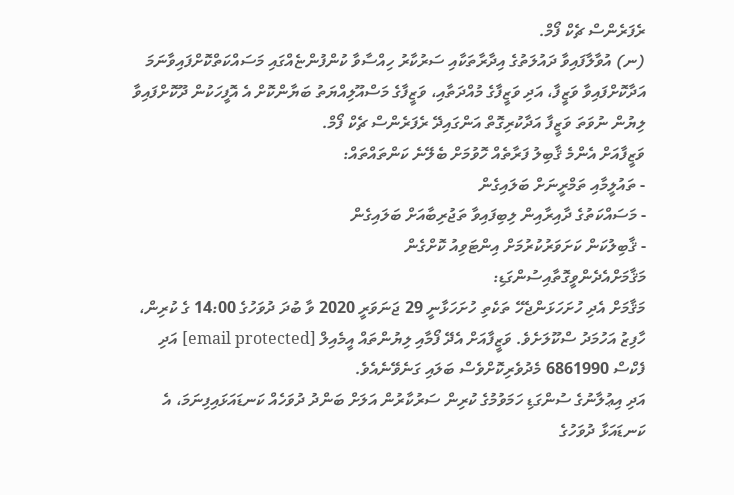ރެފަރެންސް ޗެކް ފޯމް.
(ނ) އުވާލާފައިވާ ދައުލަތުގެ އިދާރާތަކާއި ސަރުކާރު ހިއްސާވާ ކުންފުންޏެއްގައި މަސައްކަތްކޮށްފައިވާނަމަ އަދާކޮށްފައިވާ ވަޒީފާ، އަދި ވަޒީފާގެ މުއްދަތާއި، ވަޒީފާގެ މަސްއޫލިއްޔަތު ބަޔާންކޮށް އެ އޮފީހަކުން ދޫކޮށްފައިވާ ލިޔުން ނުވަތަ ވަޒީފާ އަދާކުރިގޮތް އަންގައިދޭ ރެފަރެންސް ޗެކް ފޯމް.
ވަޒީފާއަށް އެންމެ ޤާބިލު ފަރާތެއް ހޮވުމަށް ބެލޭނެ ކަންތައްތައް:
- ތައުލީމާއި ތަމްރީނަށް ބަލައިގެން
- މަސައްކަތުގެ ދާއިރާއިން ލިބިފައިވާ ތަޖުރިބާއަށް ބަލައިގެން
- ޤާބިލުކަން ކަށަވަރުކުރުމަށް އިންޓަވިއު ކޮށްގެން
މަޤާމަށްއެދެންވީގޮތާއިސުންގަޑި:
މަޤާމަށް އެދި ހުށަހަޅަންޖެހޭ ތަކެތި ހުށަހަޅާނީ 29 ޖަނަވަރީ 2020 ވާ ބުދަ ދުވަހުގެ 14:00 ގެ ކުރިން، ހާފިޒު އަހުމަދު ސްކޫލަށެވެ. ވަޒީފާއަށް އެދޭ ފޯމާއި ލިޔުންތައް އީމެއިލް [email protected] އަދި ފެކްސް 6861990 މެދުވެރިކޮށްވެސް ބަލައި ގަނެވޭނެއެވެ.
އަދި އިޢުލާނުގެ ސުންގަޑި ހަމަވުމުގެ ކުރިން ސަރުކާރުން އަލަށް ބަންދު ދުވަހެއް ކަނޑައަޅައިފިނަމަ، އެ ކަނޑައަޅާ ދުވަހުގެ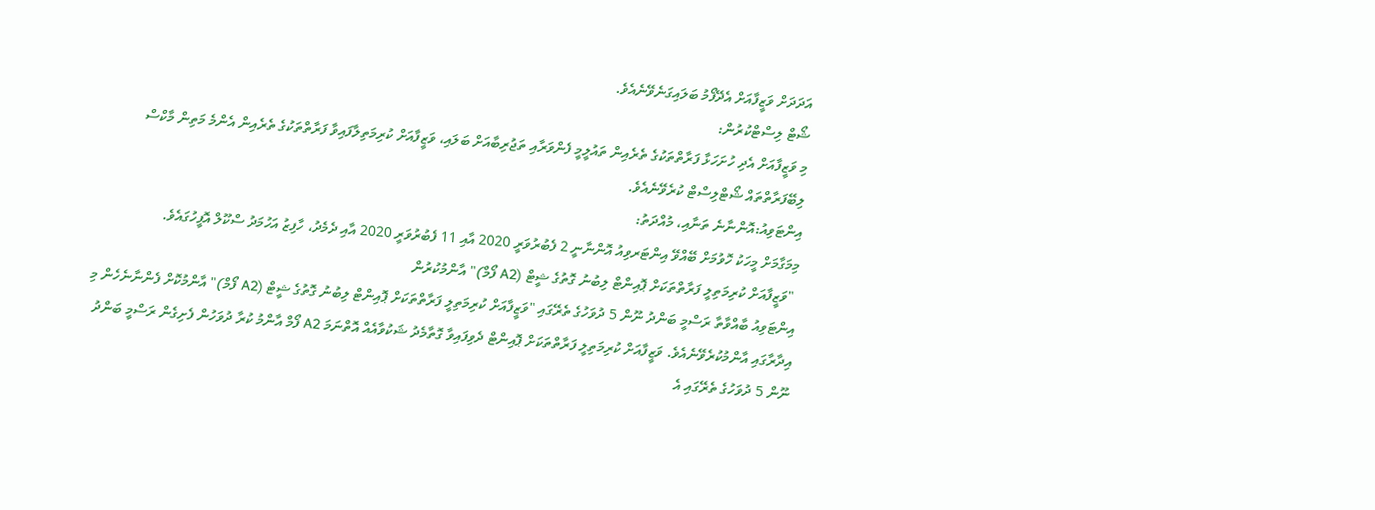އަދަދަށް ވަޒީފާއަށް އެދޭފޯމު ބަލައިގަނެވޭނެއެވެ.
ޝޯޓް ލިސްޓްކުރުން:
މި ވަޒީފާއަށް އެދި ހުށަހަޅާ ފަރާތްތަކުގެ ތެރެއިން ތައުލީމީ ފެންވަރާއި ތަޖުރިބާއަށް ބަލައި، ވަޒީފާއަށް ކުރިމަތިލާފައިވާ ފަރާތްތަކުގެ ތެރެއިން އެންމެ މަތިން މާކްސް ލިބޭފަރާތްތައް ޝޯޓްލިސްޓް ކުރެވޭނެއެވެ.
އިންޓަވިއު:އޮންނާނެ ތަނާއި، މުއްދަތު:
މިމަގާމަށް މީހަކު ހޮވުމަށް ބޭއްވޭ އިންޓަރވިއު އޮންނާނީ 2 ފެބުރުވަރީ 2020 އާއި 11 ފެބުރުވަރީ 2020 އާއި ދެމެދު، ހާފިޒު އަހުމަދު ސްކޫލް އޮފީހުގައެވެ.
 "ވަޒީފާއަށް ކުރިމަތިލީ ފަރާތްތަކަށް ޕޮއިންޓް ލިބުނު ގޮތުގެ ޝީޓް (A2 ފޯމް)" އާންމުކުރުން
އިންޓަވިއު ބާއްވާތާ ރަސްމީ ބަންދު ނޫން 5 ދުވަހުގެ ތެރޭގައި "ވަޒީފާއަށް ކުރިމަތިލީ ފަރާތްތަކަށް ޕޮއިންޓް ލިބުނު ގޮތުގެ ޝީޓް (A2 ފޯމް)" އާންމުކޮށް ފެންނާނެހެން މި އިދާރާގައި އާންމުކުރެވޭނެއެވެ. ވަޒީފާއަށް ކުރިމަތިލީ ފަރާތްތަކަށް ޕޮއިންޓް ދެވިފައިވާ ގޮތާމެދު ޝަކުވާއެއް އޮތްނަމަ A2 ފޯމް އާންމު ކުރާ ދުވަހުން ފެށިގެން ރަސްމީ ބަންދު ނޫން 5 ދުވަހުގެ ތެރޭގައި އެ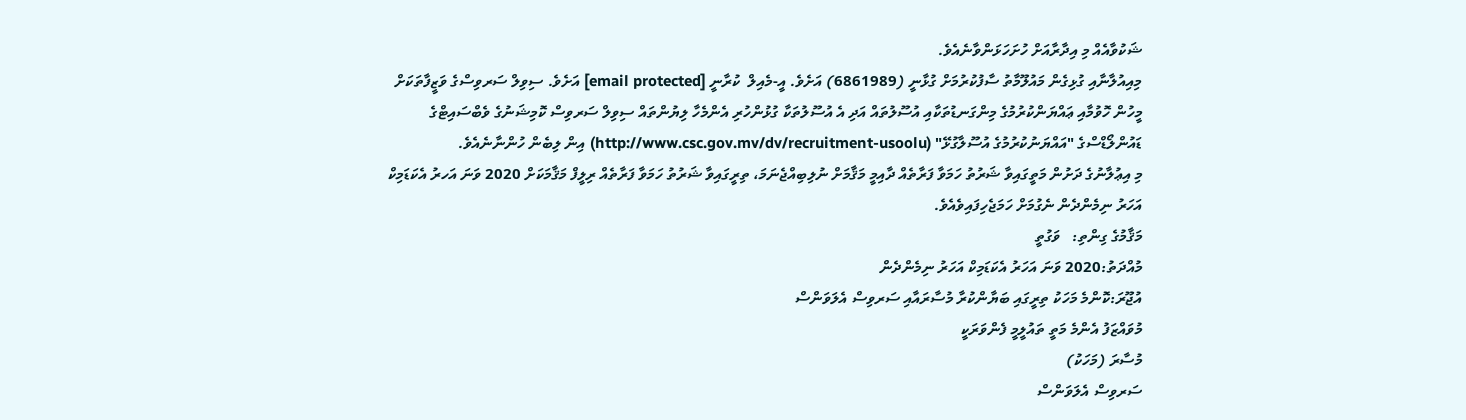ޝަކުވާއެއް މި އިދާރާއަށް ހުށަހަޅަންވާނެއެވެ.
މިއިއުލާނާއި ގުޅިގެން މައުލޫމާތު ސާފުކުރުމަށް ގުޅާނީ (6861989) އަށެވެ. އީ-މެއިލް  ކުރާނީ [email protected] އަށެވެ. ސިވިލް ސަރވިސްގެ ވަޒީފާތަކަށް މީހުން ހޮވުމާއި ޢައްޔަންކުރުމުގެ މިންގަނޑުތަކާއި އުސޫލުތައް އަދި އެ އުސޫލުތަކާ ގުޅުންހުރި އެންމެހާ ލިޔުންތައް ސިވިލް ސަރވިސް ކޮމިޝަނުގެ ވެބްސައިޓްގެ ޑައުންލޯޑްސްގެ "އައްޔަނުކުރުމުގެ އުސޫލާގުޅޭ" (http://www.csc.gov.mv/dv/recruitment-usoolu) އިން ލިބެން ހުންނާނެއެވެ.
މި އިޢުލާނުގެ ދަށުން މަތީގައިވާ ޝަރުތު ހަމަވާ ފަރާތެއް ދާއިމީ މަޤާމަށް ނުލިބިއްޖެނަމަ، ތިރީގައިވާ ޝަރުތު ހަމަވާ ފަރާތެއް ރިލީފް މަޤާމަކަށް 2020 ވަނަ އަހރު އެކަޑަމިކް އަހަރު ނިމެންދެން ނެގުމަށް ހަމަޖެހިފައިވެއެވެ.
މަޤާމުގެ ގިންތި:   ވަގުތީ
މުއްދަތު:2020 ވަނަ އަހަރު އެކަޑަމިކް އަހަރު ނިމެންދެން
އުޖޫރަ:ކޮންމެ މަހަކު ތިރީގައި ބަޔާންކުރާ މުސާރައާއި ސަރވިސް އެލަވަންސް
މުވައްޒަފު އެންމެ މަތީ ތައުލީމީ ފެންވަރަކީ
މުސާރަ (މަހަކު)
ސަރވިސް އެލަވަންސް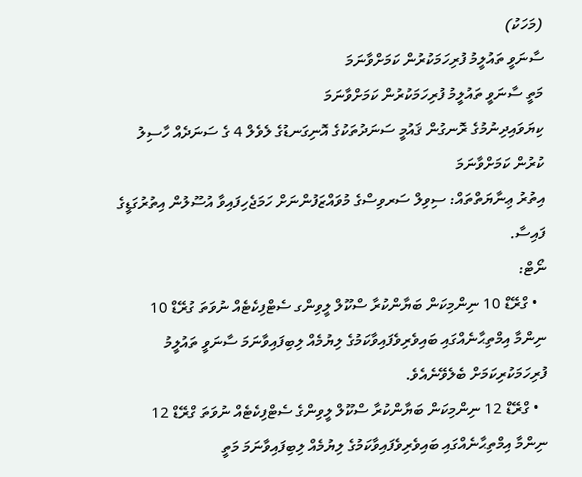(މަހަކު)
ސާނަވީ ތައުލީމު ފުރިހަމަކުރުން ކަމަށްވާނަމަ
މަތީ ސާނަވީ ތައުލީމު ފުރިހަމަކުރުން ކަމަށްވާނަމަ
ކިޔަވައިދިނުމުގެ ރޮނގުން ޤައުމީ ސަނަދުތަކުގެ އޮނިގަނޑުގެ ލެވެލް 4 ގެ ސަނަދެއް ހާސިލު ކުރުން ކަމަށްވާނަމަ
އިތުރު ޢިނާޔަތްތައް: ސިވިލް ސަރވިސްގެ މުވައްޒަފުންނަށް ހަމަޖެހިފައިވާ އުސޫލުން އިތުރުގަޑީގެ ފައިސާ.
ނޯޓް:
  • ގްރޭޑް 10 ނިންމިކަން ބަޔާންކުރާ ސްކޫލް ލީވިންގ ސެޓްފިކެޓެއް ނުވަތަ ގުރޭޑް 10 ނިންމާ އިމްތިޙާނެއްގައި ބައިވެރިވެފައިވާކަމުގެ ލިޔުމެއް ލިބިފައިވާނަމަ ސާނަވީ ތައުލީމު ފުރިހަމަކުރިކަމަށް ބެލެވޭނެއެވެ.
  • ގްރޭޑް 12 ނިންމިކަން ބަޔާންކުރާ ސްކޫލް ލީވިންގެ ސެޓްފިކެޓެއް ނުވަތަ ގްރޭޑް 12 ނިންމާ އިމްތިޙާނެއްގައި ބައިވެރިވެފައިވާކަމުގެ ލިޔުމެއް ލިބިފައިވާނަމަ މަތީ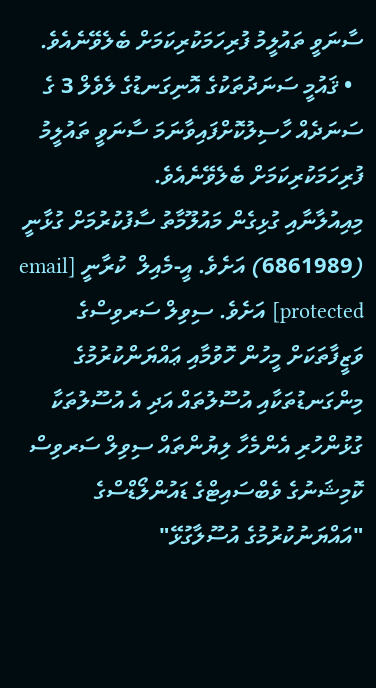ސާނަވީ ތައުލީމު ފުރިހަމަކުރިކަމަށް ބެލެވޭނެއެވެ.
  • ޤައުމީ ސަނަދުތަކުގެ އޮނިގަނޑުގެ ލެވެލް 3 ގެ ސަނަދެއް ހާސިލުކޮށްފައިވާނަމަ ސާނަވީ ތައުލީމު ފުރިހަމަކުރިކަމަށް ބެލެވޭނެއެވެ.
މިއިއުލާނާއި ގުޅިގެން މައުލޫމާތު ސާފުކުރުމަށް ގުޅާނީ (6861989) އަށެވެ. އީ-މެއިލް  ކުރާނީ [email protected] އަށެވެ. ސިވިލް ސަރވިސްގެ ވަޒީފާތަކަށް މީހުން ހޮވުމާއި ޢައްޔަންކުރުމުގެ މިންގަނޑުތަކާއި އުސޫލުތައް އަދި އެ އުސޫލުތަކާ ގުޅުންހުރި އެންމެހާ ލިޔުންތައް ސިވިލް ސަރވިސް ކޮމިޝަނުގެ ވެބްސައިޓްގެ ޑައުންލޯޑްސްގެ "އައްޔަނުކުރުމުގެ އުސޫލާގުޅޭ"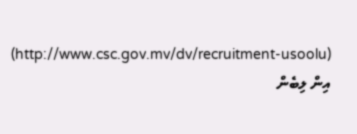(http://www.csc.gov.mv/dv/recruitment-usoolu) އިން ލިބެން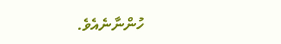ހުންނާނެއެވެ.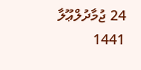24 ޖުމާދުލްޢޫލާ 1441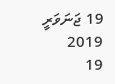19 ޖަނަވަރީ 2019
19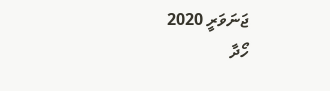ޖަނަވަރީ 2020
ހޯދާ